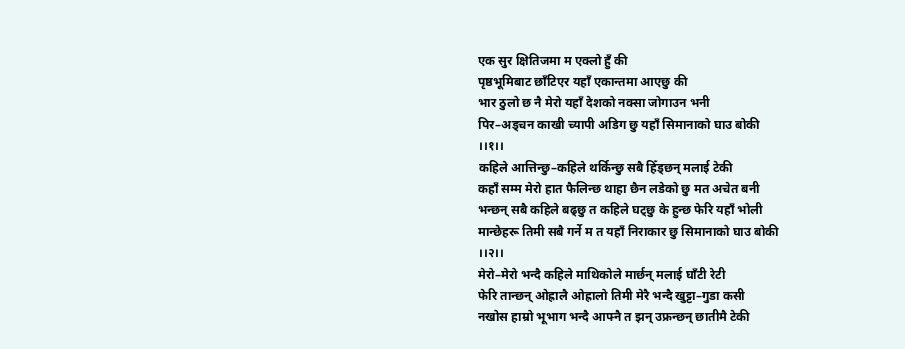एक सुर क्षितिजमा म एक्लो हुँ की
पृष्ठभूमिबाट छाँटिएर यहाँ एकान्तमा आएछु की
भार ठुलो छ नै मेरो यहाँ देशको नक्सा जोगाउन भनी
पिर–अड्चन काखी च्यापी अडिग छु यहाँ सिमानाको घाउ बोकी
।।१।।
कहिले आत्तिन्छु–कहिले थर्किन्छु सबै हिँड्छन् मलाई टेकी
कहाँ सम्म मेरो हात फैलिन्छ थाहा छैन लडेको छु मत अचेत बनी
भन्छन् सबै कहिले बढ्छु त कहिले घट्छु के हुन्छ फेरि यहाँ भोली
मान्छेहरू तिमी सबै गर्ने म त यहाँ निराकार छु सिमानाको घाउ बोकी
।।२।।
मेरो–मेरो भन्दै कहिले माथिकोले मार्छन् मलाई घाँटी रेटी
फेरि तान्छन् ओह्रालै ओह्रालो तिमी मेरै भन्दै खुट्टा–गुडा कसी
नखोस हाम्रो भूभाग भन्दै आफ्नै त झन् उफ्रन्छन् छातीमै टेकी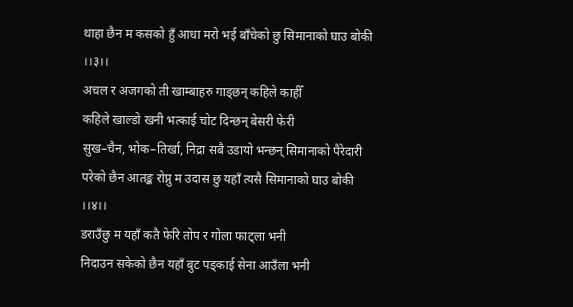थाहा छैन म कसको हुँ आधा मरो भई बाँचेको छु सिमानाको घाउ बोकी
।।३।।
अचल र अजगको ती खाम्बाहरु गाड्छन् कहिले काहीँ
कहिले खाल्डो खनी भत्काई चोट दिन्छन् बेसरी फेरी
सुख–चैन, भोक–तिर्खा, निद्रा सबै उडायो भन्छन् सिमानाको पैरेदारी
परेको छैन आतङ्क रोप्नु म उदास छु यहाँ त्यसै सिमानाको घाउ बोकी
।।४।।
डराउँछु म यहाँ कतै फेरि तोप र गोला फाट्ला भनी
निदाउन सकेको छैन यहाँ बुट पड्काई सेना आउँला भनी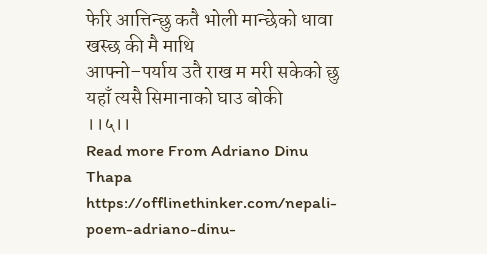फेरि आत्तिन्छु कतै भोली मान्छेको धावा खस्छ की मै माथि
आफ्नो–पर्याय उतै राख म मरी सकेको छु यहाँ त्यसै सिमानाको घाउ बोकी
।।५।।
Read more From Adriano Dinu Thapa
https://offlinethinker.com/nepali-poem-adriano-dinu-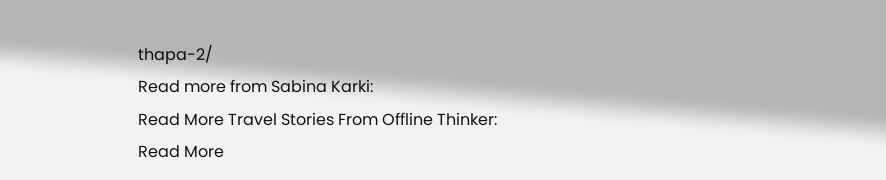thapa-2/
Read more from Sabina Karki:
Read More Travel Stories From Offline Thinker:
Read More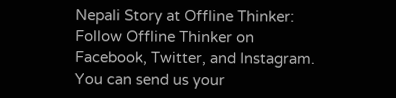Nepali Story at Offline Thinker:
Follow Offline Thinker on Facebook, Twitter, and Instagram. You can send us your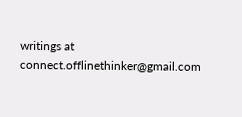writings at connect.offlinethinker@gmail.com